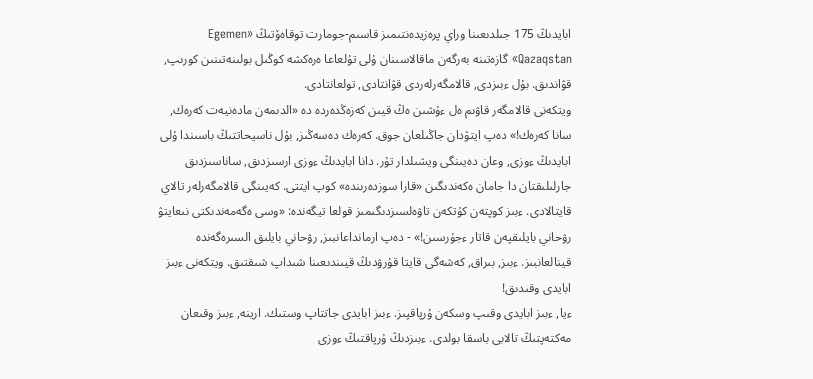ابايدىڭ 175 جىلدىعىنا وراي پرەزيدەنتىمىز قاسىم-جومارت توقاەۆتىڭ «Egemen Qazaqstan» گازەتىنە بەرگەن ماقالاسىنان ۇلى تۇلعاعا ەرەكشە كوڭىل بولىنەتىنىن كورىپ, قۋاندىق. بۇل ءبىزدى, قالامگەرلەردى قۋانتادى, تولعانتادى.
ويتكەنى قالامگەر قاۋىم ەل ءۇشىن ەڭ قيىن كەزەڭدەردە دە «الدىمەن مادەنيەت كەرەك, سانا كەرەك!» دەپ ايتۋدان جاڭىلعان جوق. كەرەك دەسەڭىز, بۇل ناسيحاتتىڭ باسىندا ۇلى ابايدىڭ ءوزى, وعان دەيىنگى ويشىلدار تۇر. دانا ابايدىڭ ءوزى ارسىزدىق, ساناسىزدىق جارلىلىقتان دا جامان ەكەندىگىن «قارا سوزدەرىندە» كوپ ايتتى. كەيىنگى قالامگەرلەر تالاي قايتالادى. ءبىز كوپتەن كۇتكەن تاۋەلسىزدىگىمىز قولعا تيگەندە: «وسى ەگەمەندىكتى نىعايتۋ رۋحاني بايلىقپەن قاتار ءجۇرسىن!» - دەپ ارمانداعانبىز, رۋحاني بايلىق السىرەگەندە قينالعانبىز. ءبىز, بىراق, كەشەگى قايتا قۇرۋدىڭ قيىندىعىنا شىداپ شىقتىق. ويتكەنى ءبىز ابايدى وقىدىق!
ءيا, ءبىز ابايدى وقىپ وسكەن ۇرپاقپىز. ءبىز ابايدى جاتتاپ وستىك. ارينە, ءبىز وقىعان مەكتەپتىڭ تالابى باسقا بولدى. ءبىزدىڭ ۇرپاقتىڭ ءوزى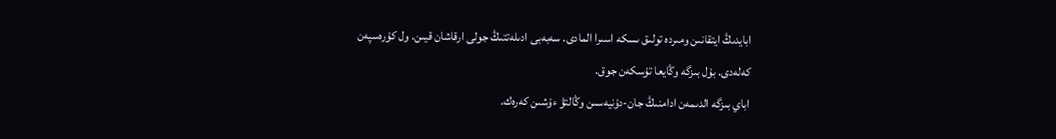ابايدىڭ ايتقانىن ومىردە تولىق ىسكە اسىرا المادى. سەبەبى ادىلەتتىڭ جولى ارقاشان قيىن. ول كۇرەسپەن كەلەدى. بۇل بىزگە وڭايعا تۇسكەن جوق.
اباي بىزگە الدىمەن ادامنىڭ جان-دۇنيەسىن وڭالتۋ ءۇشىن كەرەك.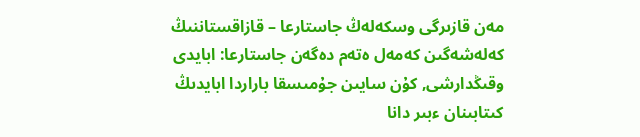مەن قازىرگى وسكەلەڭ جاستارعا – قازاقستاننىڭ كەلەشەگىن كەمەل ەتەم دەگەن جاستارعا: ابايدى وقىڭدارشى, كۇن سايىن جۇمىسقا باراردا ابايدىڭ كىتابىنان ءبىر دانا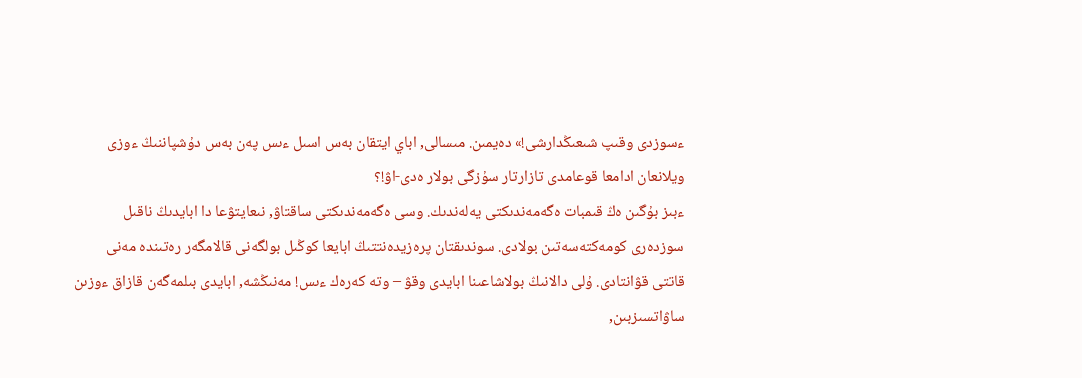ءسوزدى وقىپ شىعىڭدارشى!» دەيمىن. مىسالى, اباي ايتقان بەس اسىل ءىس پەن بەس دۇشپاننىڭ ءوزى ويلانعان ادامعا قوعامدى تازارتار سۇزگى بولار ەدى-اۋ!؟
ءبىز بۇگىن ەڭ قىمبات ەگەمەندىكتى يەلەندىك. وسى ەگەمەندىكتى ساقتاۋ, نىعايتۋعا دا ابايدىڭ ناقىل سوزدەرى كومەكتەسەتىن بولادى. سوندىقتان پرەزيدەنتتىڭ ابايعا كوڭىل بولگەنى قالامگەر رەتىندە مەنى قاتتى قۋانتادى. ۇلى دالانىڭ بولاشاعىنا ابايدى وقۋ – وتە كەرەك ءىس! مەنىڭشە, ابايدى بىلمەگەن قازاق ءوزىن ساۋاتسىزبىن,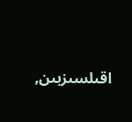اقىلسىزبىن,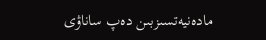مادەنيەتسىزبىن دەپ ساناۋى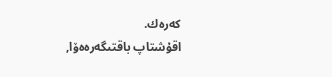كەرەك.
اقۇشتاپ باقتىگەرەەۆا,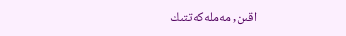اقىن, مەملەكەتتىك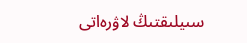سىيلىقتىڭ لاۋرەاتى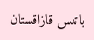باتىس قازاقستان